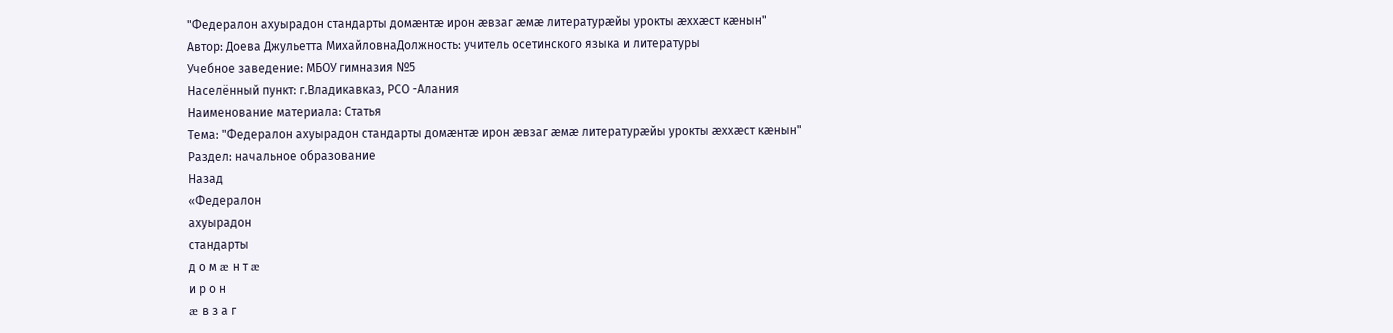"Федералон ахуырадон стандарты домæнтæ ирон æвзаг æмæ литературæйы урокты æххæст кæнын"
Автор: Доева Джульетта МихайловнаДолжность: учитель осетинского языка и литературы
Учебное заведение: МБОУ гимназия №5
Населённый пункт: г.Владикавказ, РСО -Алания
Наименование материала: Статья
Тема: "Федералон ахуырадон стандарты домæнтæ ирон æвзаг æмæ литературæйы урокты æххæст кæнын"
Раздел: начальное образование
Назад
«Федералон
ахуырадон
стандарты
д о м æ н т æ
и р о н
æ в з а г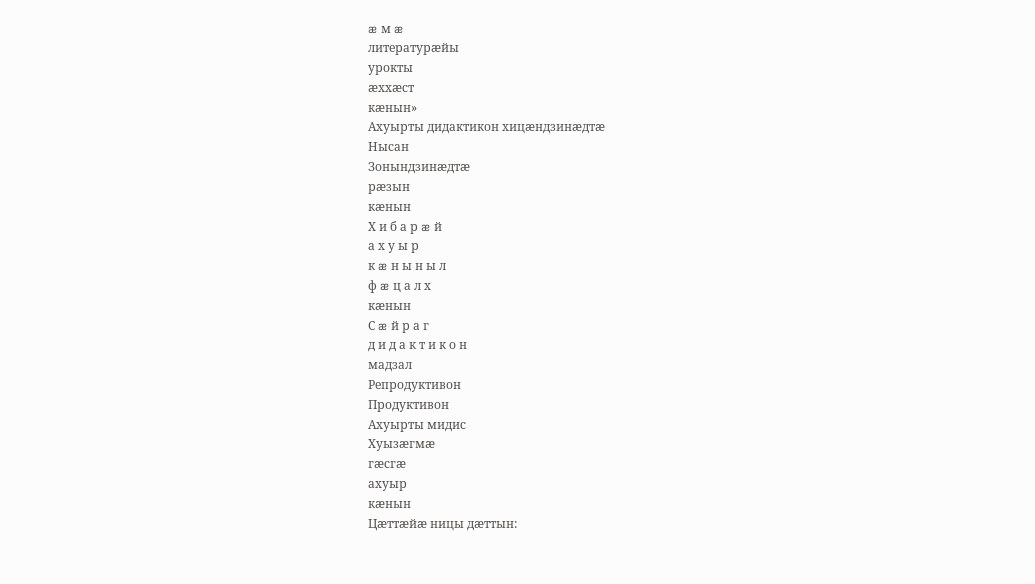æ м æ
литературæйы
урокты
æххæст
кæнын»
Ахуырты дидактикон хицæндзинæдтæ
Нысан
Зонындзинæдтæ
рæзын
кæнын
Х и б а р æ й
а х у ы р
к æ н ы н ы л
ф æ ц а л х
кæнын
С æ й р а г
д и д а к т и к о н
мадзал
Репродуктивон
Продуктивон
Ахуырты мидис
Хуызæгмæ
гæсгæ
ахуыр
кæнын
Цæттæйæ ницы дæттын: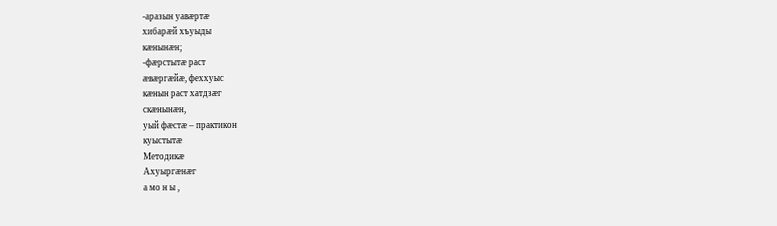-аразын уавæртæ
хибарæй хъуыды
кæнынæн;
-фæрстытæ раст
æвæргæйæ, феххуыс
кæнын раст хатдзæг
скæнынæн,
уый фæстæ – практикон
куыстытæ
Методикæ
Ахуыргæнæг
а мо н ы ,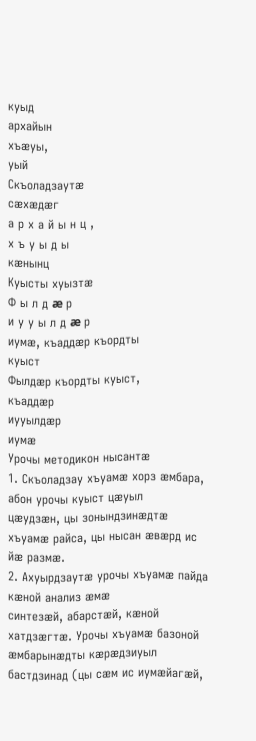куыд
архайын
хъæуы,
уый
Скъоладзаутæ
сæхæдæг
а р х а й ы н ц ,
х ъ у ы д ы
кæнынц
Куысты хуызтæ
Ф ы л д æ р
и у у ы л д æ р
иумæ, къаддæр къордты
куыст
Фылдæр къордты куыст,
къаддæр
иууылдæр
иумæ
Урочы методикон нысантæ
1. Скъоладзау хъуамæ хорз æмбара, абон урочы куыст цæуыл
цæудзæн, цы зонындзинæдтæ хъуамæ райса, цы нысан æвæрд ис
йæ размæ.
2. Ахуырдзаутæ урочы хъуамæ пайда кæной анализ æмæ
синтезæй, абарстæй, кæной хатдзæгтæ. Урочы хъуамæ базоной
æмбарынæдты кæрæдзиуыл бастдзинад (цы сæм ис иумæйагæй,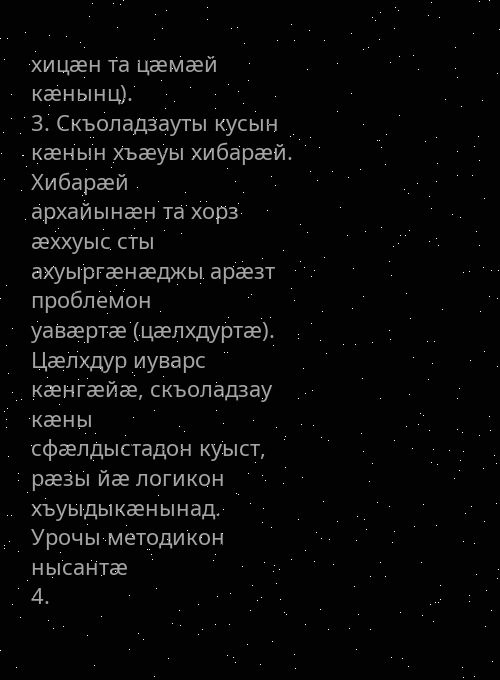хицæн та цæмæй кæнынц).
3. Скъоладзауты кусын кæнын хъæуы хибарæй. Хибарæй
архайынæн та хорз æххуыс сты ахуыргæнæджы арæзт проблемон
уавæртæ (цæлхдуртæ). Цæлхдур иуварс кæнгæйæ, скъоладзау кæны
сфæлдыстадон куыст, рæзы йæ логикон хъуыдыкæнынад.
Урочы методикон нысантæ
4.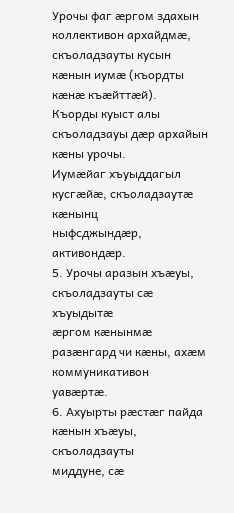Урочы фаг æргом здахын коллективон архайдмæ,
скъоладзауты кусын кæнын иумæ (къордты кæнæ къæйттæй).
Къорды куыст алы скъоладзауы дæр архайын кæны урочы.
Иумæйаг хъуыддагыл кусгæйæ, скъоладзаутæ кæнынц
ныфсджындæр, активондæр.
5. Урочы аразын хъæуы, скъоладзауты сæ хъуыдытæ
æргом кæнынмæ разæнгард чи кæны, ахæм коммуникативон
уавæртæ.
6. Ахуырты рæстæг пайда кæнын хъæуы, скъоладзауты
миддуне, сæ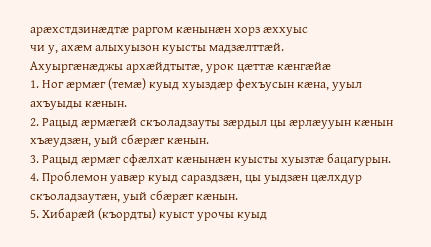арæхстдзинæдтæ раргом кæнынæн хорз æххуыс
чи у, ахæм алыхуызон куысты мадзæлттæй.
Ахуыргæнæджы архæйдтытæ, урок цæттæ кæнгæйæ
1. Ног æрмæг (темæ) куыд хуыздæр фехъусын кæна, ууыл
ахъуыды кæнын.
2. Рацыд æрмæгæй скъоладзауты зæрдыл цы æрлæууын кæнын
хъæудзæн, уый сбæрæг кæнын.
3. Рацыд æрмæг сфæлхат кæнынæн куысты хуызтæ бацагурын.
4. Проблемон уавæр куыд сараздзæн, цы уыдзæн цæлхдур
скъоладзаутæн, уый сбæрæг кæнын.
5. Хибарæй (къордты) куыст урочы куыд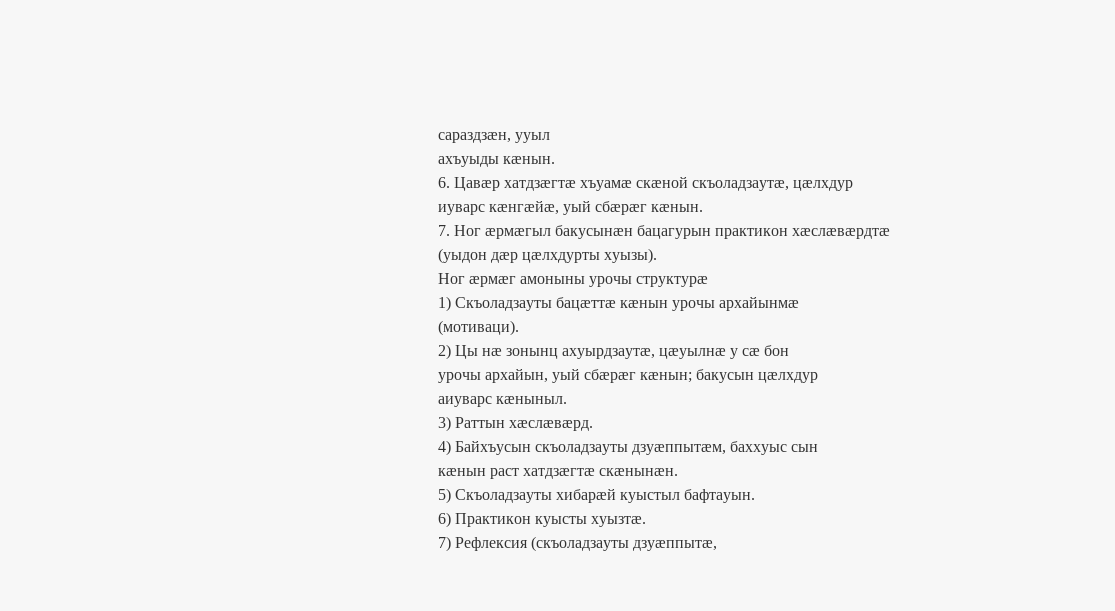сараздзæн, ууыл
ахъуыды кæнын.
6. Цавæр хатдзæгтæ хъуамæ скæной скъоладзаутæ, цæлхдур
иуварс кæнгæйæ, уый сбæрæг кæнын.
7. Ног æрмæгыл бакусынæн бацагурын практикон хæслæвæрдтæ
(уыдон дæр цæлхдурты хуызы).
Ног æрмæг амоныны урочы структурæ
1) Скъоладзауты бацæттæ кæнын урочы архайынмæ
(мотиваци).
2) Цы нæ зонынц ахуырдзаутæ, цæуылнæ у сæ бон
урочы архайын, уый сбæрæг кæнын; бакусын цæлхдур
аиуварс кæныныл.
3) Раттын хæслæвæрд.
4) Байхъусын скъоладзауты дзуæппытæм, баххуыс сын
кæнын раст хатдзæгтæ скæнынæн.
5) Скъоладзауты хибарæй куыстыл бафтауын.
6) Практикон куысты хуызтæ.
7) Рефлексия (скъоладзауты дзуæппытæ,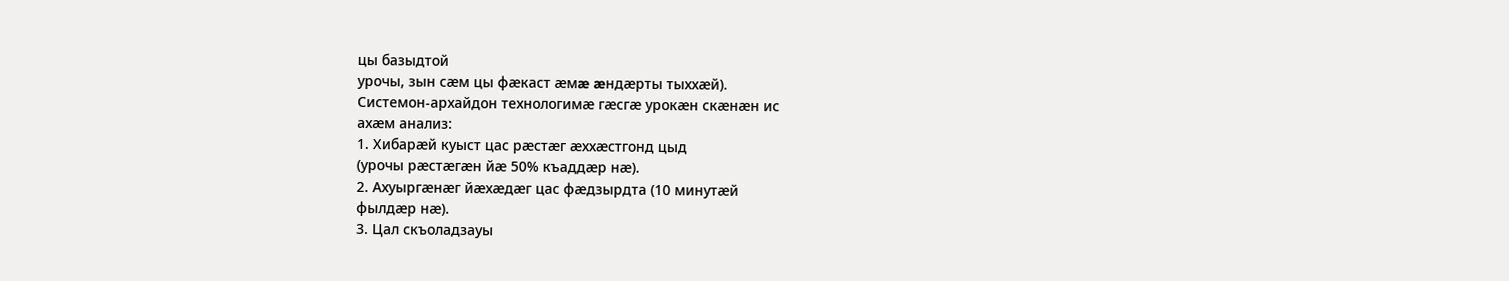цы базыдтой
урочы, зын сæм цы фæкаст æмæ æндæрты тыххæй).
Системон-архайдон технологимæ гæсгæ урокæн скæнæн ис
ахæм анализ:
1. Хибарæй куыст цас рæстæг æххæстгонд цыд
(урочы рæстæгæн йæ 50% къаддæр нæ).
2. Ахуыргæнæг йæхæдæг цас фæдзырдта (10 минутæй
фылдæр нæ).
3. Цал скъоладзауы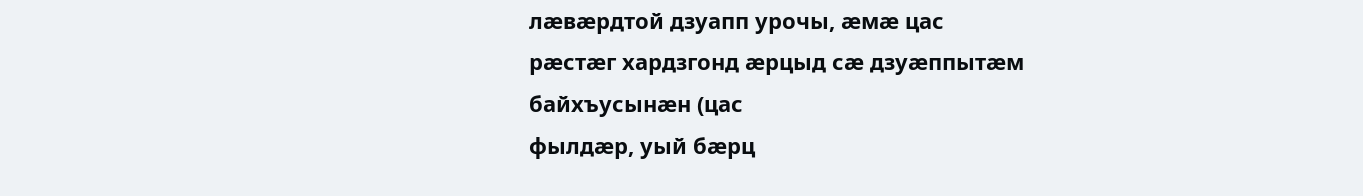лæвæрдтой дзуапп урочы, æмæ цас
рæстæг хардзгонд æрцыд сæ дзуæппытæм байхъусынæн (цас
фылдæр, уый бæрц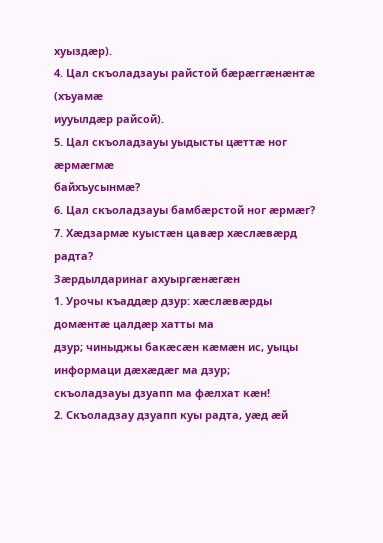хуыздæр).
4. Цал скъоладзауы райстой бæрæггæнæнтæ (хъуамæ
иууылдæр райсой).
5. Цал скъоладзауы уыдысты цæттæ ног æрмæгмæ
байхъусынмæ?
6. Цал скъоладзауы бамбæрстой ног æрмæг?
7. Хæдзармæ куыстæн цавæр хæслæвæрд радта?
Зæрдылдаринаг ахуыргæнæгæн
1. Урочы къаддæр дзур: хæслæвæрды домæнтæ цалдæр хатты ма
дзур; чиныджы бакæсæн кæмæн ис, уыцы информаци дæхæдæг ма дзур;
скъоладзауы дзуапп ма фæлхат кæн!
2. Скъоладзау дзуапп куы радта, уæд æй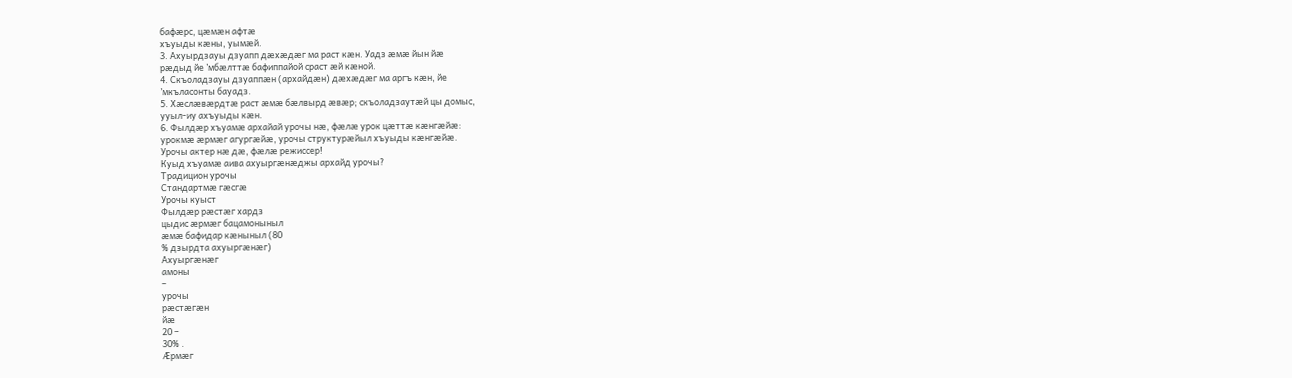бафæрс, цæмæн афтæ
хъуыды кæны, уымæй.
3. Ахуырдзауы дзуапп дæхæдæг ма раст кæн. Уадз æмæ йын йæ
рæдыд йе ’мбæлттæ бафиппайой сраст æй кæной.
4. Скъоладзауы дзуаппæн (архайдæн) дæхæдæг ма аргъ кæн, йе
’мкъласонты бауадз.
5. Хæслæвæрдтæ раст æмæ бæлвырд æвæр; скъоладзаутæй цы домыс,
ууыл-иу ахъуыды кæн.
6. Фылдæр хъуамæ архайай урочы нæ, фæлæ урок цæттæ кæнгæйæ:
урокмæ æрмæг агургæйæ, урочы структурæйыл хъуыды кæнгæйæ.
Урочы актер нæ дæ, фæлæ режиссер!
Куыд хъуамæ аива ахуыргæнæджы архайд урочы?
Традицион урочы
Стандартмæ гæсгæ
Урочы куыст
Фылдæр рæстæг хардз
цыдис æрмæг бацамоныныл
æмæ бафидар кæныныл (80
% дзырдта ахуыргæнæг)
Ахуыргæнæг
амоны
–
урочы
рæстæгæн
йæ
20 –
30% .
Æрмæг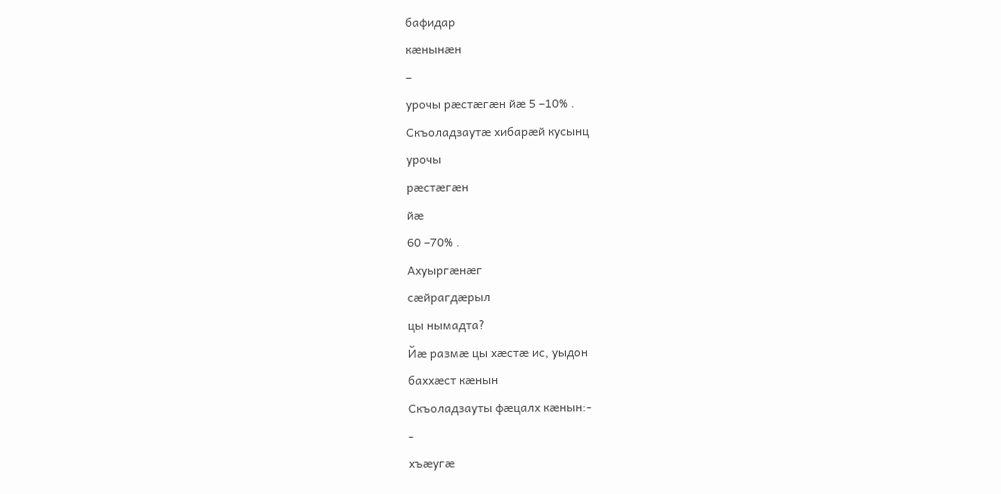бафидар
кæнынæн
–
урочы рæстæгæн йæ 5 –10% .
Скъоладзаутæ хибарæй кусынц
урочы
рæстæгæн
йæ
60 –70% .
Ахуыргæнæг
сæйрагдæрыл
цы нымадта?
Йæ размæ цы хæстæ ис, уыдон
баххæст кæнын
Скъоладзауты фæцалх кæнын:-
-
хъæугæ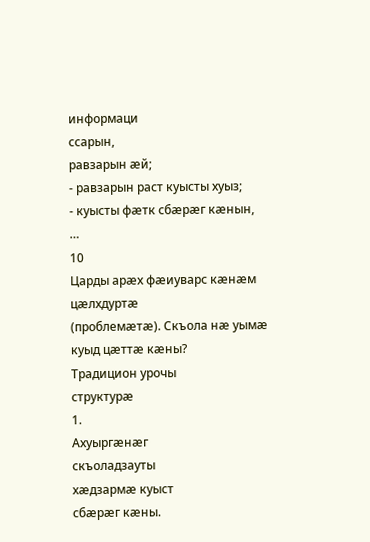информаци
ссарын,
равзарын æй;
- равзарын раст куысты хуыз;
- куысты фæтк сбæрæг кæнын,
…
10
Царды арæх фæиуварс кæнæм цæлхдуртæ
(проблемæтæ). Скъола нæ уымæ куыд цæттæ кæны?
Традицион урочы
структурæ
1.
Ахуыргæнæг
скъоладзауты
хæдзармæ куыст
сбæрæг кæны.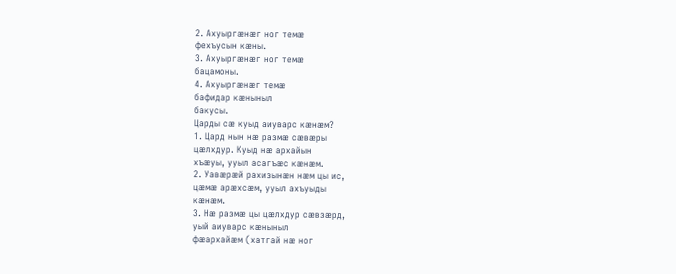2. Ахуыргæнæг ног темæ
фехъусын кæны.
3. Ахуыргæнæг ног темæ
бацамоны.
4. Ахуыргæнæг темæ
бафидар кæныныл
бакусы.
Царды сæ куыд аиуварс кæнæм?
1. Цард нын нæ размæ сæвæры
цæлхдур. Куыд нæ архайын
хъæуы, ууыл асагъæс кæнæм.
2. Уавæрæй рахизынæн нæм цы ис,
цæмæ арæхсæм, ууыл ахъуыды
кæнæм.
3. Нæ размæ цы цæлхдур сæвзæрд,
уый аиуварс кæныныл
фæархайæм (хатгай нæ ног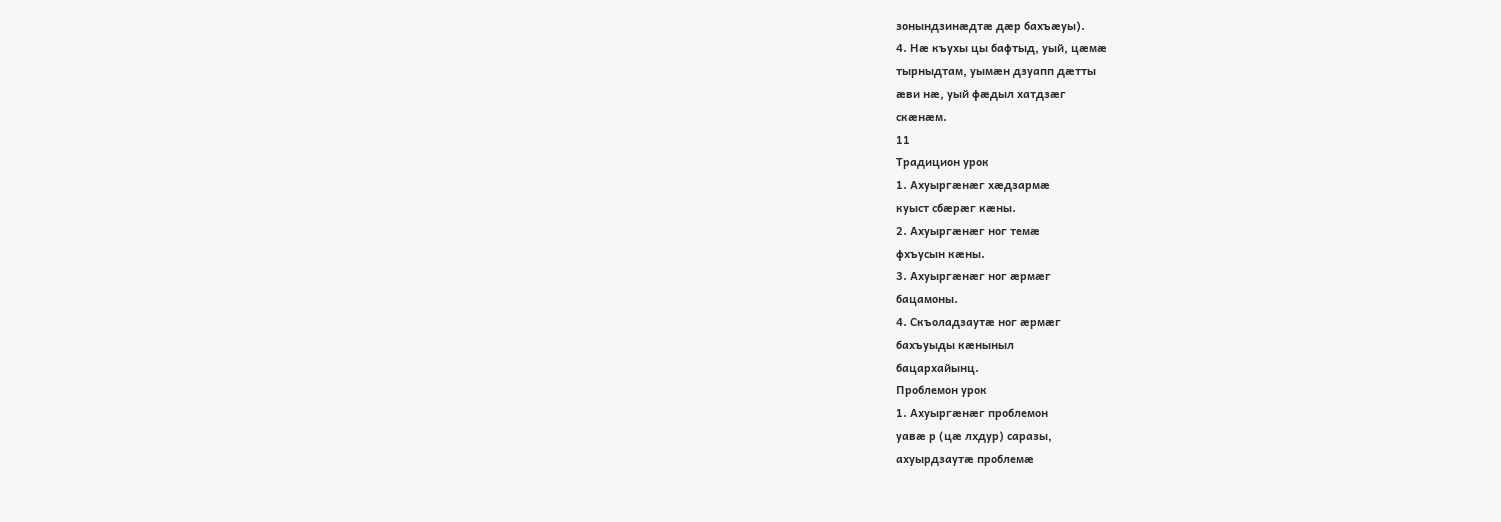зонындзинæдтæ дæр бахъæуы).
4. Нæ къухы цы бафтыд, уый, цæмæ
тырныдтам, уымæн дзуапп дæтты
æви нæ, уый фæдыл хатдзæг
скæнæм.
11
Традицион урок
1. Ахуыргæнæг хæдзармæ
куыст сбæрæг кæны.
2. Ахуыргæнæг ног темæ
фхъусын кæны.
3. Ахуыргæнæг ног æрмæг
бацамоны.
4. Скъоладзаутæ ног æрмæг
бахъуыды кæныныл
бацархайынц.
Проблемон урок
1. Ахуыргæнæг проблемон
уавæ р (цæ лхдур) саразы,
ахуырдзаутӕ проблемæ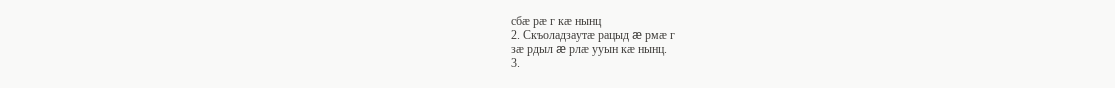сбæ рæ г кæ нынц
2. Скъоладзаутæ рацыд æ рмæ г
зæ рдыл æ рлæ ууын кæ нынц.
3.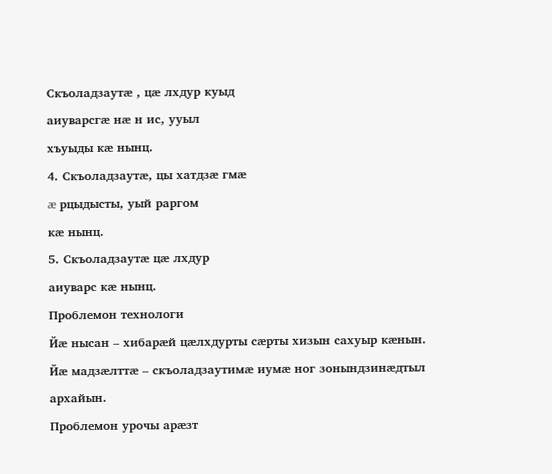Скъоладзаутæ , цæ лхдур куыд
аиуварсгæ нæ н ис, ууыл
хъуыды кæ нынц.
4. Скъоладзаутæ, цы хатдзæ гмæ
æ рцыдысты, уый раргом
кæ нынц.
5. Скъоладзаутæ цæ лхдур
аиуварс кæ нынц.
Проблемон технологи
Йæ нысан – хибарæй цæлхдурты сæрты хизын сахуыр кæнын.
Йæ мадзæлттæ – скъоладзаутимæ иумæ ног зонындзинæдтыл
архайын.
Проблемон урочы арæзт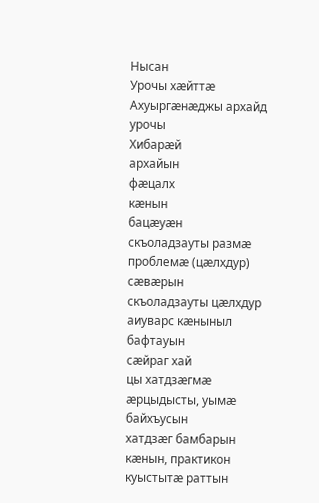Нысан
Урочы хæйттæ
Ахуыргæнæджы архайд
урочы
Хибарæй
архайын
фæцалх
кæнын
бацæуæн
скъоладзауты размæ
проблемæ (цæлхдур)
сæвæрын
скъоладзауты цæлхдур
аиуварс кæныныл
бафтауын
сæйраг хай
цы хатдзæгмæ
æрцыдысты, уымæ
байхъусын
хатдзæг бамбарын
кæнын, практикон
куыстытæ раттын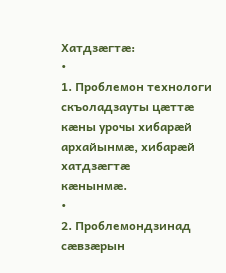Хатдзæгтæ:
•
1. Проблемон технологи скъоладзауты цæттæ кæны урочы хибарæй архайынмæ, хибарæй хатдзæгтæ
кæнынмæ.
•
2. Проблемондзинад сæвзæрын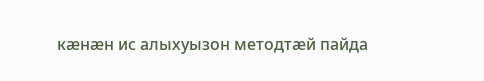кæнæн ис алыхуызон методтæй пайда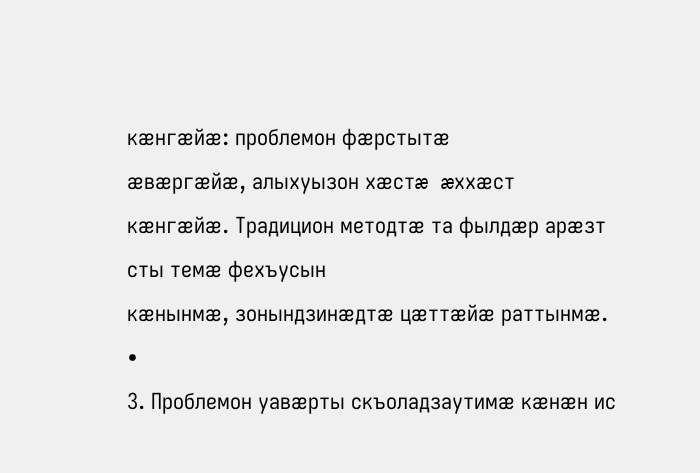кæнгæйæ: проблемон фæрстытæ
æвæргæйæ, алыхуызон хæстæ æххæст кæнгæйæ. Традицион методтæ та фылдæр арæзт сты темæ фехъусын
кæнынмæ, зонындзинæдтæ цæттæйæ раттынмæ.
•
3. Проблемон уавæрты скъоладзаутимæ кæнæн ис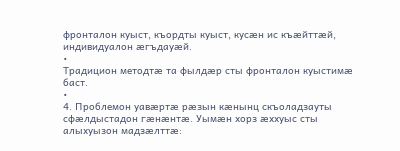фронталон куыст, къордты куыст, кусæн ис къæйттæй,
индивидуалон æгъдауæй.
•
Традицион методтæ та фылдæр сты фронталон куыстимæ баст.
•
4. Проблемон уавæртæ рæзын кæнынц скъоладзауты сфæлдыстадон гæнæнтæ. Уымæн хорз æххуыс сты
алыхуызон мадзæлттæ: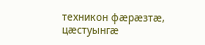техникон фæрæзтæ, цæстуынгæ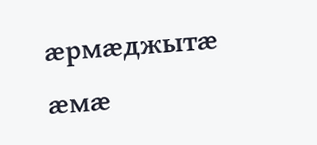æрмæджытæ æмæ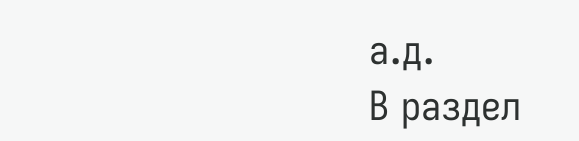а.д.
В раздел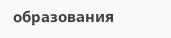образования